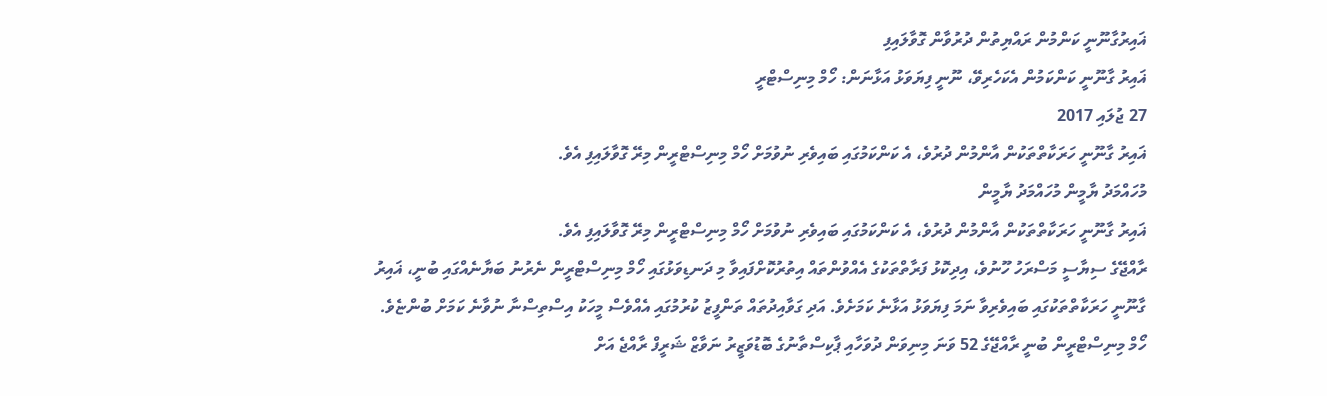ޣައިރުގާނޫނީ ކަންމުން ރައްޔިތުން ދުރުވާން ގޮވާލައިފި
ޣައިރު ގާނޫނީ ކަންކަމުން އެކަހެރިވޭ، ނޫނީ ފިޔަވަޅު އަޅާނަން: ހޯމް މިނިސްޓްރީ
27 ޖުލައި 2017
ޣައިރު ގާނޫނީ ހަރަކާތްތަކުން އާންމުން ދުރުވެ، އެ ކަންކަމުގައި ބައިވެރި ނުވުމަށް ހޯމް މިނިސްޓްރީން މިރޭ ގޮވާލައިފި އެވެ.
މުހައްމަދު ޔާމީން މުހައްމަދު ޔާމީން
ޣައިރު ގާނޫނީ ހަރަކާތްތަކުން އާންމުން ދުރުވެ، އެ ކަންކަމުގައި ބައިވެރި ނުވުމަށް ހޯމް މިނިސްޓްރީން މިރޭ ގޮވާލައިފި އެވެ.
ރާއްޖޭގެ ސިޔާސީ މަސްރަހު ހޫނުވެ، އިދިކޮޅު ފަރާތްތަކުގެ އެއްވުންތައް އިތުރުކޮށްފައިވާ މި ދަނޑިވަޅުގައި ހޯމް މިނިސްޓްރީން ނެރުނު ބަޔާނެއްގައި ބުނީ، ޣައިރު ގާނޫނީ ހަރަކާތްތަކުގައި ބައިވެރިވާ ނަމަ ފިޔަވަޅު އަޅާނެ ކަމަށެވެ. އަދި ގަވާއިދުތައް ތަންފީޒު ކުރުމުގައި އެއްވެސް މީހަކު އިސްތިސްނާ ނުވާނެ ކަމަށް ބުންޏެވެ.
ހޯމް މިނިސްޓްރީން ބުނީ ރާއްޖޭގެ 52 ވަނަ މިނިވަން ދުވަހާއި ޕާކިސްތާނުގެ ބޮޑުވަޒީރު ނަވާޒް ޝަރީފް ރާއްޖެ އަށް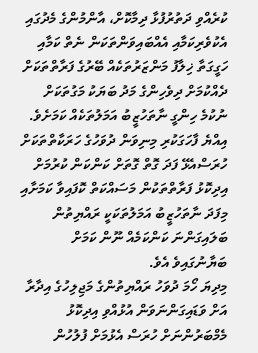ކުރެއްވި ދަތުރުފުޅާ ދިމާކޮށް، އާންމުންގެ މެދުގައި އެކުވެރިކަމާއި އެއްބައިވަންތަކަން ނެތް ކަމާއި ހަގީގަތާ ޚިލާފު މަންޒަރުތަކެއް ބޭރުގެ ފަރާތްތަކަށް ދެއްކުމަށް ދިވެހިންގެ މަދު ބަޔަކު މަގުތަކަށް ނުކުމެ ހިންގީ ނާތަހުޒީބު އަމަލުތަކެއް ކަމަށެވެ.
އިއްޔެ ފާހަގަކުރި މިނިވަން ދުވަހުގެ ހަރަކާތްތަކަށް ހުރަސްއެޅޭ ފަދަ ގޮތް ގޮތަށް ކަންކަން ކުރުމަށް އިދިކޮޅު ފަރާތްތަކުން މަސައްކަތް ކޮފައިވާ ކަމަށާއި މިފަދަ ނާތަހުޒީބު އަމަލުތަކަކީ ރައްޔިތުން ބަލައިގަންނަ ކަންކަމެއް ނޫން ކަމަށް ބަޔާނުގައިވެ އެވެ.
މިދިޔަ ހޯމަ ދުވަހު ރައްޔިތުންގެ މަޖިލިހުގެ އިދާރާ އަށް ވަޑައިގަންނަވަން އުޅުއްވި އިދިކޮޅު މެމްބަރުންނަށް ހުރަސް އެޅުމަށް ފުލުހުން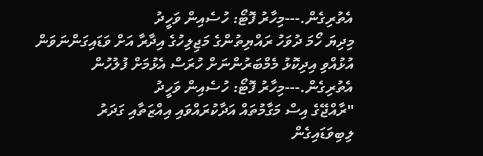އެތުރިގެން.---މިހާރު ފޮޓޯ: ހުސެއިން ވަހީދު
މިދިޔަ ހޯމަ ދުވަހު ރައްޔިތުންގެ މަޖިލިހުގެ އިދާރާ އަށް ވަޑައިގަންނަވަން އުޅުއްވި އިދިކޮޅު މެމްބަރުންނަށް ހުރަސް އެޅުމަށް ފުލުހުން އެތުރިގެން.---މިހާރު ފޮޓޯ: ހުސެއިން ވަހީދު
"ރާއްޖޭގެ އިސް މަގާމުތައް އަދާކުރައްވައި އިއްޒަތާއި ގަދަރު ލިބިވަޑައިގެން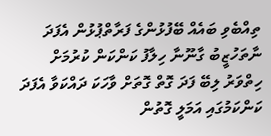ތިއްބެވި ބައެއް ބޭފުޅުންގެ ފަރާތްޕުޅުން އެފަދަ ނާތަހުޒީބު ގާނޫނާ ހިލާފު ކަންކަން ކުރުމަށް ހިތްވަރު ލިބޭ ފަދަ ގޮތް ގޮތަށް ވާހަކަ ދައްކަވާ އެފަދަ ކަންކަމުގައި އަމަލީ ގޮތުން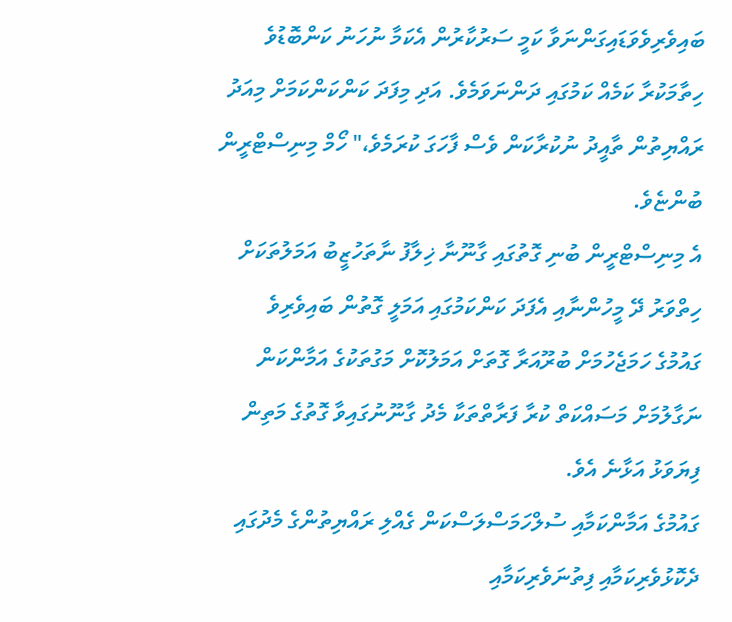ބައިވެރިވެވަޑައިގަންނަވާ ކަމީ ސަރުކާރުން އެކަމާ ނުހަނު ކަންބޮޑުވެ ހިތާމަކުރާ ކަމެއް ކަމުގައި ދަންނަވަމެވެ. އަދި މިފަދަ ކަންކަންކަމަށް މިއަދު ރައްޔިތުން ތާއީދު ނުކުރާކަން ވެސް ފާހަގަ ކުރަމެވެ،" ހޯމް މިނިސްޓްރީން ބުންޏެވެ.
އެ މިނިސްޓްރީން ބުނި ގޮތުގައި ގާނޫނާ ޚިލާފު ނާތަހުޒީބު އަމަލުތަކަށް ހިތްވަރު ދޭ މީހުންނާއި އެފަދަ ކަންކަމުގައި އަމަލީ ގޮތުން ބައިވެރިވެ ގައުމުގެ ހަމަޖެހުމަށް ބުރޫއަރާ ގޮތަށް އަމަލުކޮށް މަގުތަކުގެ އަމާންކަން ނަގާލުމަށް މަސައްކަތް ކުރާ ފަރާތްތަކާ މެދު ގާނޫނުގައިވާ ގޮތުގެ މަތިން ފިޔަވަޅު އަޅާނެ އެވެ.
ގައުމުގެ އަމާންކަމާއި ސުލްހަމަސްލަސްކަން ގެއްލި ރައްޔިތުންގެ މެދުގައި ދެކޮޅުވެރިކަމާއި ފިތުނަވެރިކަމާއި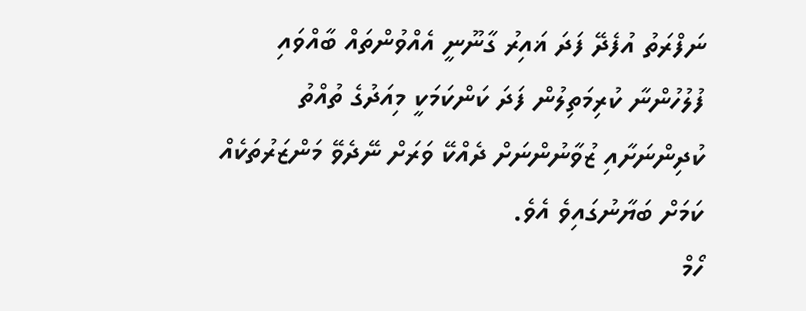ނަފްރަތު އުފެދޭ ފަދަ ޣައިރު ގާނޫނީ އެއްވުންތައް ބާއްވައި ފުލުހުންނާ ކުރިމަތިލުން ފަދަ ކަންކަމަކީ މިއަދުގެ ތުއްތު ކުދިންނަށާއި ޒުވާނުންނަށް ދެއްކޭ ވަރަށް ނޭދެވޭ މަންޒަރުތަކެއް ކަމަށް ބަޔާނުގައިވެ އެވެ.
ހޯމް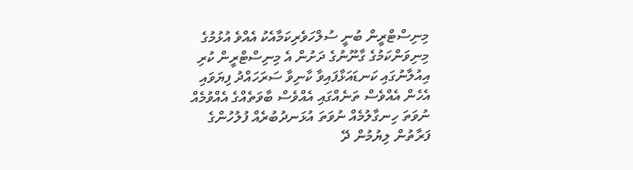މިނިސްޓްރީން ބުނީ ސުލްހަވެރިކަމާއެކު އެއްވެ އުޅުމުގެ މިނިވަންކަމުގެ ގާނޫނުގެ ދަށުން އެ މިނިސްޓްރީން ކުރި އިއުލާނުގައި ކަނޑައަޅާފައިވާ ކާނިވާ ސަރަހައްދު ފިޔަވައި އެހެން އެއްވެސް ތަނެއްގައި އެއްވެސް ބާވަތެއްގެ އެއްވުމެއް ނުވަތަ ހިނގާލުމެއް ނުވަތަ އުޅަނދުބުރެއް ފުލުހުންގެ ފަރާތުން ލިޔުމުން ދޭ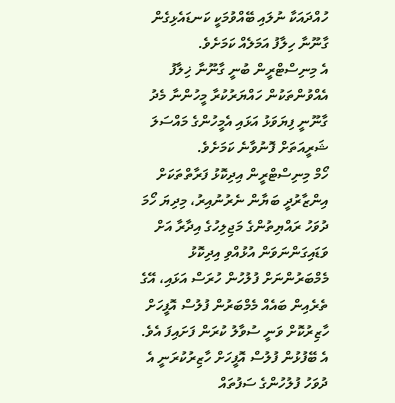ހުއްދައަކާ ނުލައި ބޭއްވުމަކީ ކަނޑައެޅިގެން ގާނޫނާ ހިލާފު އަމަލެއް ކަމަށެވެ.
އެ މިނިސްޓްރީން ބުނީ ގާނޫނާ ޚިލާފު އެއްވުންތަކުން ހައްޔަރުކުރާ މީހުންނާ މެދު ގާނޫނީ ފިޔަވަޅު އަޅައި އެމީހުންގެ މައްސަލަ ޝަރީއަތަށް ފޮނުވާނެ ކަމަށެވެ.
ހޯމް މިނިސްޓްރީން އިދިކޮޅު ފަރާތްތަކަށް އިންޒާރުދީ ބަޔާން ނެރުނުއިރު، މިދިޔަ ހޯމަ ދުވަހު ރައްޔިތުންގެ މަޖިލިހުގެ އިދާރާ އަށް ވަޑައިގަންނަވަން އުޅުއްވި އިދިކޮޅު މެމްބަރުންނަށް ފުލުހުން ހުރަސް އަޅައި، އޭގެ ތެރެއިން ބައެއް މެމްބަރުން ފުލުސް އޮފީހަށް ހާޒިރުކޮށް ވަނީ ސުވާލު ކުރަން ފަށައިފަ އެވެ. އެ ބޭފުޅުން ފުލުސް އޮފީހަށް ހާޒިރުކުރަނީ އެ ދުވަހު ފުލުހުންގެ ސަފުތައް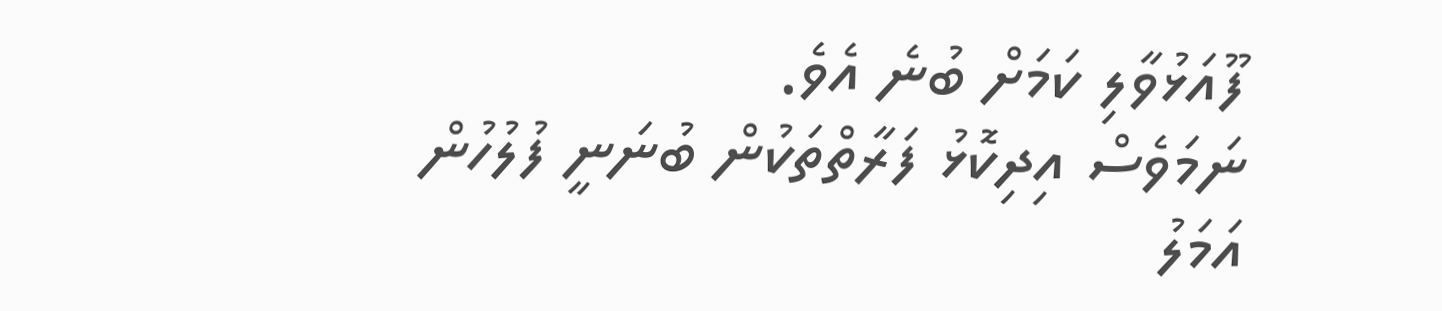ފޫއަޅުވާލި ކަމަށް ބުނެ އެވެ.
ނަމަވެސް އިދިކޮޅު ފަރާތްތަކުން ބުނަނީ ފުލުހުން އަމަލު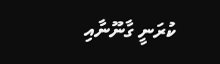ކުރަނީ ގާނޫނާއި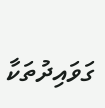ގަވައިދުތަކާ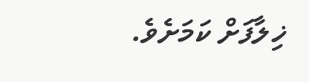ޚިލާފަށް ކަމަށެވެ.